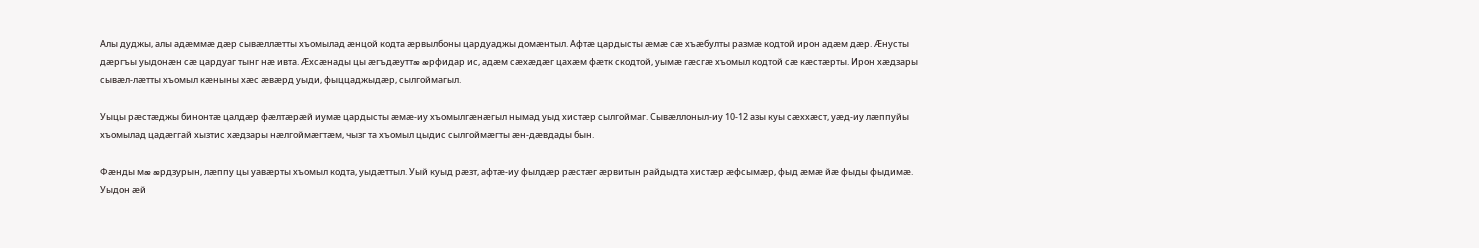Алы дуджы, алы адæммæ дæр сывæллæтты хъомылад æнцой кодта æрвылбоны цардуаджы домæнтыл. Афтæ цардысты æмæ сæ хъæбулты размæ кодтой ирон адæм дæр. Æнусты дæргъы уыдонæн сæ цардуаг тынг нæ ивта. Æхсæнады цы æгъдæуттæ æрфидар ис, адæм сæхæдæг цахæм фæтк скодтой, уымæ гæсгæ хъомыл кодтой сæ кæстæрты. Ирон хæдзары сывæл-лæтты хъомыл кæныны хæс æвæрд уыди, фыццаджыдæр, сылгоймагыл.

Уыцы рæстæджы бинонтæ цалдæр фæлтæрæй иумæ цардысты æмæ-иу хъомылгæнæгыл нымад уыд хистæр сылгоймаг. Сывæллоныл-иу 10-12 азы куы сæххæст, уæд-иу лæппуйы хъомылад цадæггай хызтис хæдзары нæлгоймæгтæм, чызг та хъомыл цыдис сылгоймæгты æн-дæвдады бын.

Фæнды мæ æрдзурын, лæппу цы уавæрты хъомыл кодта, уыдæттыл. Уый куыд рæзт, афтæ-иу фылдæр рæстæг æрвитын райдыдта хистæр æфсымæр, фыд æмæ йæ фыды фыдимæ. Уыдон æй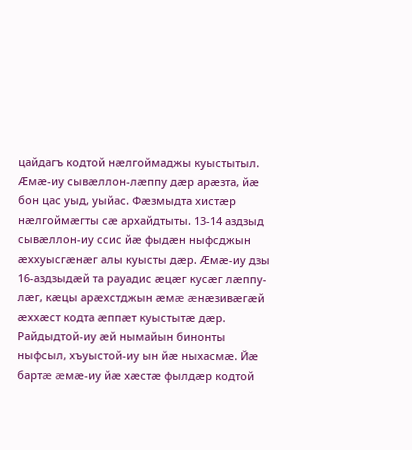цайдагъ кодтой нæлгоймаджы куыстытыл. Æмæ-иу сывæллон-лæппу дæр арæзта, йæ бон цас уыд, уыйас. Фæзмыдта хистæр нæлгоймæгты сæ архайдтыты. 13-14 аздзыд сывæллон-иу ссис йæ фыдæн ныфсджын æххуысгæнæг алы куысты дæр. Æмæ-иу дзы 16-аздзыдæй та рауадис æцæг кусæг лæппу-лæг, кæцы арæхстджын æмæ æнæзивæгæй æххæст кодта æппæт куыстытæ дæр. Райдыдтой-иу æй нымайын бинонты ныфсыл, хъуыстой-иу ын йæ ныхасмæ. Йæ бартæ æмæ-иу йæ хæстæ фылдæр кодтой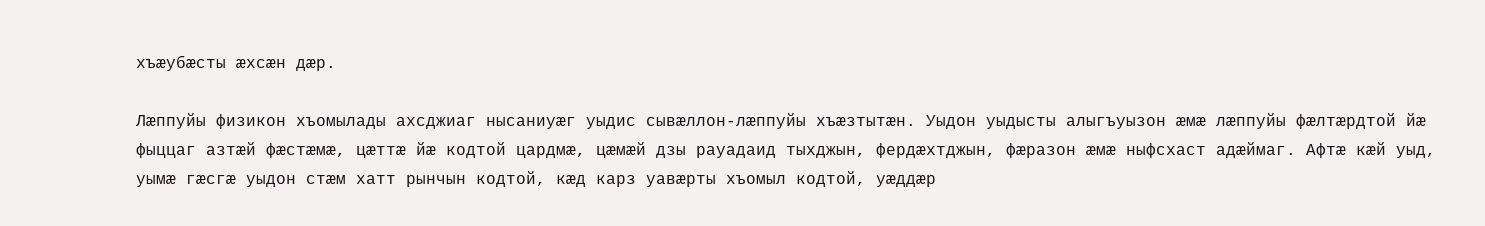хъæубæсты æхсæн дæр.

Лæппуйы физикон хъомылады ахсджиаг нысаниуæг уыдис сывæллон-лæппуйы хъæзтытæн. Уыдон уыдысты алыгъуызон æмæ лæппуйы фæлтæрдтой йæ фыццаг азтæй фæстæмæ, цæттæ йæ кодтой цардмæ, цæмæй дзы рауадаид тыхджын, фердæхтджын, фæразон æмæ ныфсхаст адæймаг. Афтæ кæй уыд, уымæ гæсгæ уыдон стæм хатт рынчын кодтой, кæд карз уавæрты хъомыл кодтой, уæддæр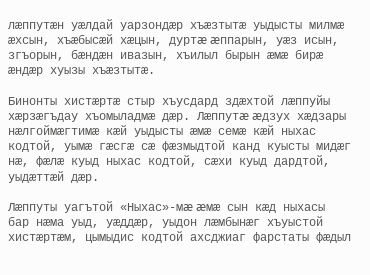лæппутæн уæлдай уарзондæр хъæзтытæ уыдысты милмæ æхсын, хъæбысæй хæцын, дуртæ æппарын, уæз исын, згъорын, бæндæн ивазын, хъилыл бырын æмæ бирæ æндæр хуызы хъæзтытæ.

Бинонты хистæртæ стыр хъусдард здæхтой лæппуйы хæрзæгъдау хъомыладмæ дæр. Лæппутæ æдзух хæдзары нæлгоймæгтимæ кæй уыдысты æмæ семæ кæй ныхас кодтой, уымæ гæсгæ сæ фæзмыдтой канд куысты мидæг нæ, фæлæ куыд ныхас кодтой, сæхи куыд дардтой, уыдæттæй дæр.

Лæппуты уагътой «Ныхас»-мæ æмæ сын кæд ныхасы бар нæма уыд, уæддæр, уыдон лæмбынæг хъуыстой хистæртæм, цымыдис кодтой ахсджиаг фарстаты фæдыл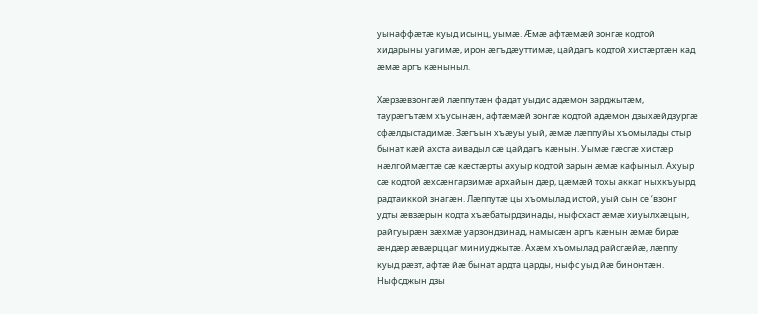уынаффæтæ куыд исынц, уымæ. Æмæ афтæмæй зонгæ кодтой хидарыны уагимæ, ирон æгъдæуттимæ, цайдагъ кодтой хистæртæн кад æмæ аргъ кæныныл.

Хæрзæвзонгæй лæппутæн фадат уыдис адæмон зарджытæм, таурæгътæм хъусынæн, афтæмæй зонгæ кодтой адæмон дзыхæйдзургæ сфæлдыстадимæ. Зæгъын хъæуы уый, æмæ лæппуйы хъомылады стыр бынат кæй ахста аивадыл сæ цайдагъ кæнын. Уымæ гæсгæ хистæр нæлгоймæгтæ сæ кæстæрты ахуыр кодтой зарын æмæ кафыныл. Ахуыр сæ кодтой æхсæнгарзимæ архайын дæр, цæмæй тохы аккаг ныхкъуырд радтаиккой знагæн. Лæппутæ цы хъомылад истой, уый сын се ‘взонг удты æвзæрын кодта хъæбатырдзинады, ныфсхаст æмæ хиуылхæцын, райгуырæн зæхмæ уарзондзинад, намысæн аргъ кæнын æмæ бирæ æндæр æвæрццаг миниуджытæ. Ахæм хъомылад райсгæйæ, лæппу куыд рæзт, афтæ йæ бынат ардта царды, ныфс уыд йæ бинонтæн. Ныфсджын дзы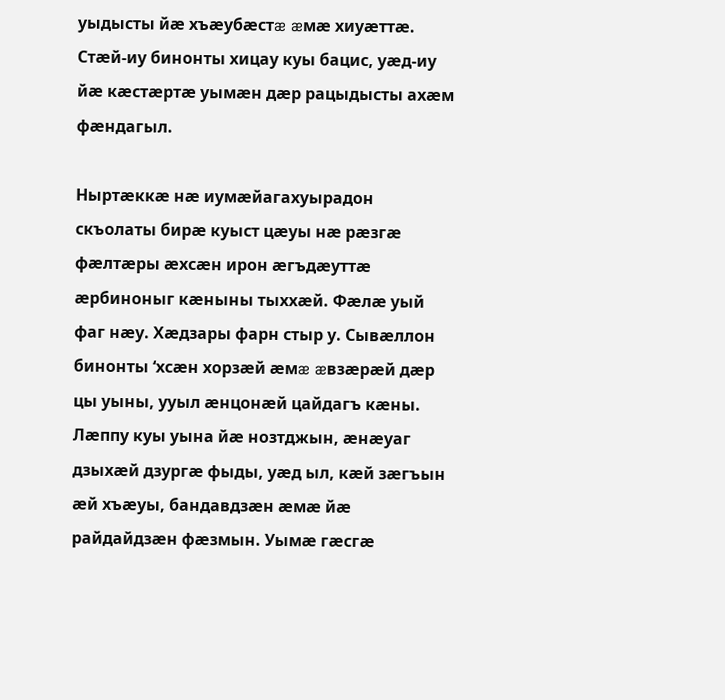уыдысты йæ хъæубæстæ æмæ хиуæттæ. Стæй-иу бинонты хицау куы бацис, уæд-иу йæ кæстæртæ уымæн дæр рацыдысты ахæм фæндагыл.

Ныртæккæ нæ иумæйагахуырадон скъолаты бирæ куыст цæуы нæ рæзгæ фæлтæры æхсæн ирон æгъдæуттæ æрбиноныг кæныны тыххæй. Фæлæ уый фаг нæу. Хæдзары фарн стыр у. Сывæллон бинонты ‘хсæн хорзæй æмæ æвзæрæй дæр цы уыны, ууыл æнцонæй цайдагъ кæны. Лæппу куы уына йæ нозтджын, æнæуаг дзыхæй дзургæ фыды, уæд ыл, кæй зæгъын æй хъæуы, бандавдзæн æмæ йæ райдайдзæн фæзмын. Уымæ гæсгæ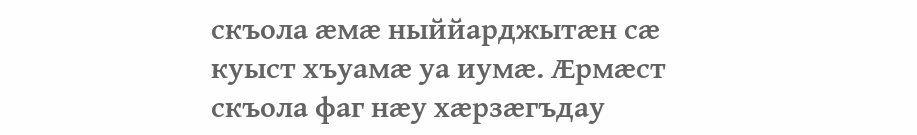скъола æмæ ныййарджытæн сæ куыст хъуамæ уа иумæ. Æрмæст скъола фаг нæу хæрзæгъдау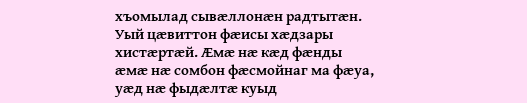хъомылад сывæллонæн радтытæн. Уый цæвиттон фæисы хæдзары хистæртæй. Æмæ нæ кæд фæнды æмæ нæ сомбон фæсмойнаг ма фæуа, уæд нæ фыдæлтæ куыд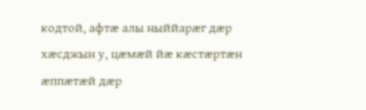кодтой, афтæ алы ныййарæг дæр хæсджын у, цæмæй йæ кæстæртæн æппæтæй дæр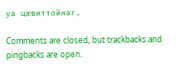уа цæвиттойнаг.

Comments are closed, but trackbacks and pingbacks are open.